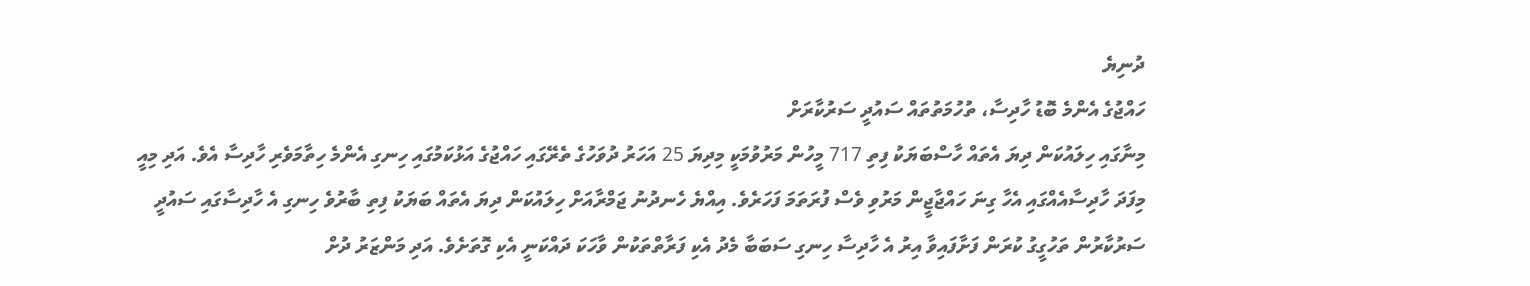ދުނިޔެ
ހައްޖުގެ އެންމެ ބޮޑު ހާދިސާ، ތުހުމަތުތައް ސައުދީ ސަރުކާރަށް
މިނާގައި ހިލައުކަން ދިޔަ އެތައް ހާސްބަޔަކު ފިތި 717 މީހުން މަރުވުމަކީ މިދިޔަ 25 އަހަރު ދުވަހުގެ ތެރޭގައި ހައްޖުގެ އަޅުކަމުގައި ހިނގި އެންމެ ހިތާމަވެރި ހާދިސާ އެވެ. އަދި މިއީ މިފަދަ ހާދިސާއެއްގައި އެހާ ގިނަ ހައްޖާޖީން މަރުވި ވެސް ފުރަތަމަ ފަހަރެވެ. އިއްޔެ ހެނދުނު ޖަމްރާއަށް ހިލައުކަން ދިޔަ އެތައް ބަޔަކު ފިތި ބާރުވެ ހިނގި އެ ހާދިސާގައި ސައުދީ ސަރުކާރުން ތަހުގީގު ކުރަން ފަށާފައިވާ އިރު އެ ހާދިސާ ހިނގި ސަބަބާ މެދު އެކި ފަރާތްތަކުން ވާހަކަ ދައްކަނީ އެކި ގޮތަށެވެ. އަދި މަންޒަރު ދުށް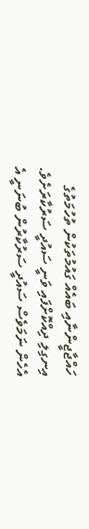ހައްޖާޖީންނާއި ބައެއް ގައުމުތަކުން ތުހުމަތުގެ އިނގިލި ދިއްކޮށްފައި ވަނީ ސައުދީ ސަރުކާރަށެވެ.
އެހެން ނަމަވެސް ސައުދީ ސަރުކާރުން ބުނަނީ އެ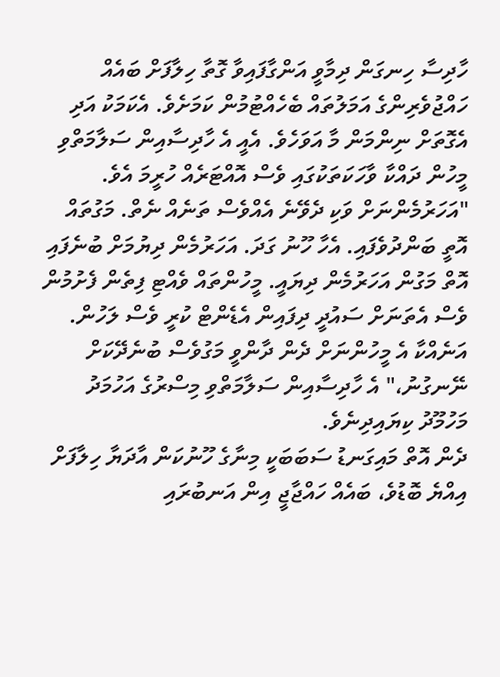ހާދިސާ ހިނގަން ދިމާވީ އަންގާފައިވާ ގޮތާ ހިލާފަށް ބައެއް ހައްޖުވެރިންގެ އަމަލުތައް ބެހެއްޓުމުން ކަމަށެވެ. އެކަމަކު އަދި އެގޮތަށް ނިންމަން މާ އަވަހެވެ. އެއީ އެ ހާދިސާއިން ސަލާމަތްވި މީހުން ދައްކާ ވާހަކަތަކުގައި ވެސް އޮއްޓަރެއް ހުރީމަ އެވެ.
"އަހަރުމެންނަށް ވަކި ދެވޭނެ އެއްވެސް ތަނެއް ނެތް. މަގުތައް އޮތީ ބަންދުވެފައި. އެހާ ހޫނު ގަދަ. އަހަރުމެން ދިޔުމަށް ބުނެފައި އޮތް މަގުން އަހަރުމެން ދިޔައީ. މީހުންތައް ވެއްޓި ފިތެން ފެށުމުން ވެސް އެތަނަށް ސައުދީ ދިފައިން އެޑެންޓް ކުރީ ވެސް ލަހުން. އަނެއްކާ އެ މީހުންނަށް ދެން ދާންވީ މަގުވެސް ބުނެދޭކަށް ނޭނގުނު،" އެ ހާދިސާއިން ސަލާމަތްވި މިސްރުގެ އަހުމަދު މަހުމޫދު ކިޔައިދިނެވެ.
ދެން އޮތް މައިގަނޑު ސަބަބަކީ މިނާގެ ހޫނުކަން އާދަޔާ ހިލާފަށް އިއްޔެ ބޮޑުވެ، ބައެއް ހައްޖާޖީ އިން އަނބުރައި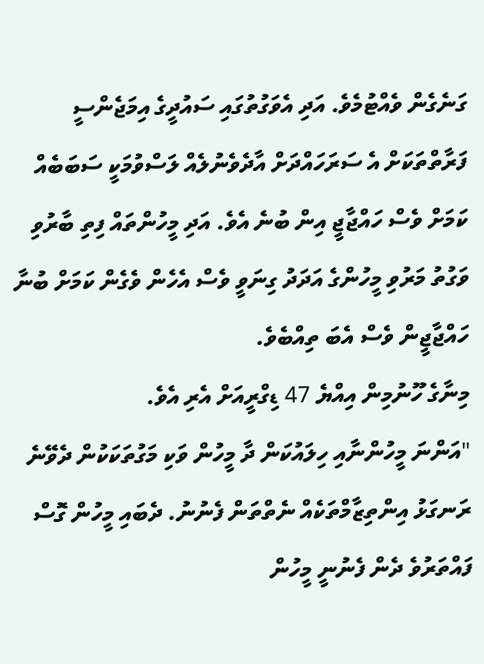ގަނެގެން ވެއްޓުމެވެ. އަދި އެވަގުތުގައި ސައުދީގެ އިމަޖެންސީ ފަރާތްތަކަށް އެ ސަރަހައްދަށް އާދެވެނުލެއް ލަސްވުމަކީ ސަބަބެއް ކަމަށް ވެސް ހައްޖާޖީ އިން ބުނެ އެވެ. އަދި މީހުންތައް ފިތި ބާރުވި ވަގުތު މަރުވި މީހުންގެ އަދަދު ގިނަވީ ވެސް އެހެން ވެގެން ކަމަށް ބުނާ ހައްޖާޖީން ވެސް އެބަ ތިއްބެވެ.
މިނާގެ ހޫނުމިން އިއްޔެ 47 ޑިގްރީއަށް އެރި އެވެ.
"އަންނަ މީހުންނާއި ހިލައުކަން ދާ މީހުން ވަކި މަގުތަކަކުން ދެވޭނެ ރަނގަޅު އިންތިޒާމްތަކެއް ނެތްތަން ފެނުނު. ދެބައި މީހުން ގޮސް ފައްތަރުވެ ދެން ފެނުނީ މީހުން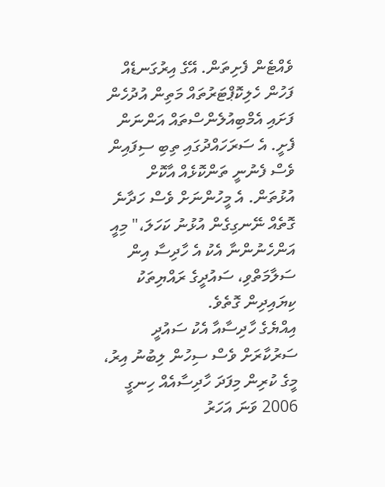ވެއްޓެން ފެށިތަން. އޭގެ އިރުގަނޑެއް ފަހުން ހެލިކޮޕްޓަރުތައް މަތިން އުދުހެން ފަށައި އެމްބިއުލެންސްތައް އަންނަން ފެށީ. އެ ސަރަހައްދުގައި ތިބި ސިފައިން ވެސް ފެނުނީ ތަންކޮޅެއް އާކޮށް އުޅުތަން. އެ މީހުންނަށް ވެސް ހަދާނެ ގޮތެއް ނޭނގިގެން އުޅުނު ކަހަލަ،" މިއީ އަންހެނުންނާ އެކު އެ ހާދިސާ އިން ސަލާމަތްވި، ސައުދީގެ ރައްޔިތަކު ކިޔައިދިން ގޮތެވެ.
އިއްޔެގެ ހާދިސާއާ އެކު ސައުދީ ސަރުކާރަށް ވެސް ސިހުން ލިބުނު އިރު، މީގެ ކުރިން މިފަދަ ހާދިސާއެއް ހިނގީ 2006 ވަނަ އަހަރު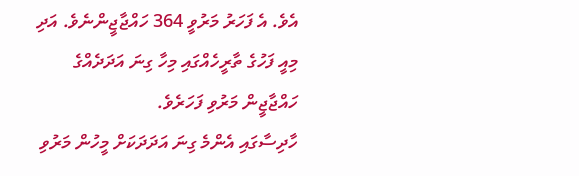އެވެ. އެ ފަހަރު މަރުވީ 364 ހައްޖާޖީންނެވެ. އަދި މިއީ ފަހުގެ ތާރީހެއްގައި މިހާ ގިނަ އަދަދެއްގެ ހައްޖާޖީން މަރުވި ފަހަރެވެ.
ހާދިސާގައި އެންމެ ގިނަ އަދަދަކަށް މީހުން މަރުވި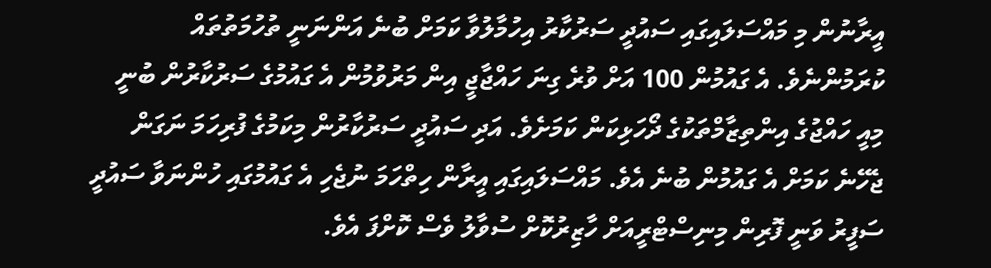އީރާނުން މި މައްސަލައިގައި ސައުދީ ސަރުކާރު އިހުމާލުވާ ކަމަށް ބުނެ އަންނަނީ ތުހުމަތުތައް ކުރަމުންނެވެ. އެ ގައުމުން 100 އަށް ވުރެ ގިނަ ހައްޖާޖީ އިން މަރުވުމުން އެ ގައުމުގެ ސަރުކާރުން ބުނީ މިއީ ހައްޖުގެ އިންތިޒާމްތަކުގެ ދޯހަޅިކަން ކަމަށެވެ. އަދި ސައުދީ ސަރުކާރުން މިކަމުގެ ފުރިހަމަ ނަގަން ޖެހޭނެ ކަމަށް އެ ގައުމުން ބުނެ އެވެ. މައްސަލައިގައި އީރާން ހިތްހަމަ ނުޖެހި އެ ގައުމުގައި ހުންނަވާ ސައުދީ ސަފީރު ވަނީ ފޮރިން މިނިސްޓްރީއަށް ހާޒިރުކޮށް ސުވާލު ވެސް ކޮށްފަ އެވެ.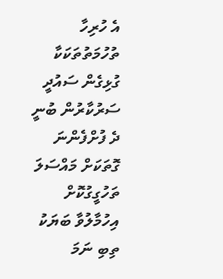އެ ހުރިހާ ތުހުމަތުތަކަކާ ގުޅިގެން ސައުދީ ސަރުކާރުން ބުނީ ދެ ފުށްފެންނަ ގޮތަކަށް މައްސަލަ ތަހުގީގުކޮށް އިހުމާލުވާ ބަޔަކު ތިބި ނަމަ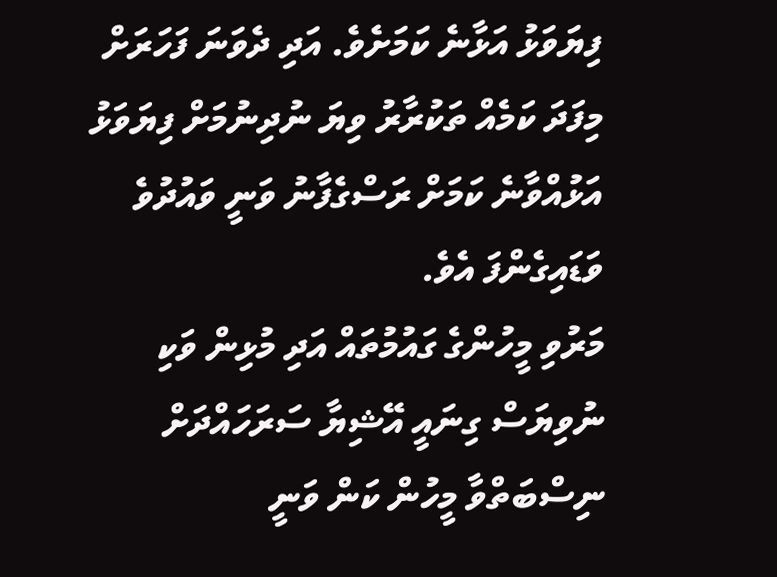ފިޔަވަޅު އަޅާނެ ކަމަށެވެ. އަދި ދެވަނަ ފަހަރަށް މިފަދަ ކަމެއް ތަކުރާރު ވިޔަ ނުދިނުމަށް ފިޔަވަޅު އަޅުއްވާނެ ކަމަށް ރަސްގެފާނު ވަނީ ވައުދުވެ ވަޑައިގެންފަ އެވެ.
މަރުވި މީހުންގެ ގައުމުތައް އަދި މުޅިން ވަކި ނުވިޔަސް ގިނައީ އޭޝިޔާ ސަރަހައްދަށް ނިސްބަތްވާ މީހުން ކަން ވަނީ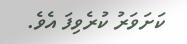ކަށަވަރު ކުރެވިފަ އެވެ.